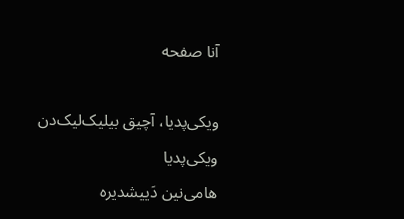آنا صفحه

ویکی‌پدیا، آچیق بیلیک‌لیک‌دن
ویکی‌پدیا
هامی‌نین دَییشدیره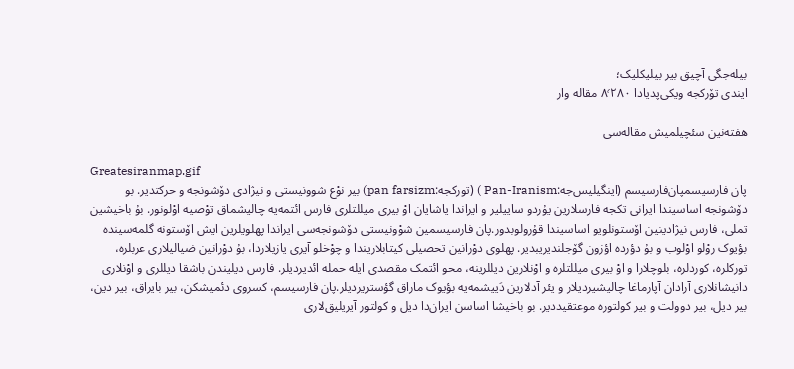بیله‌جگی آچیق بیر بیلیکلیک؛
ایندی تۆرکجه‌ ویکی‌پدیادا ۸٬۲۸۰ مقاله وار

هفته‌نین سئچیلمیش مقاله‌سی

Greatesiranmap.gif
پان فارسیسمپان‌فارسیسم (اینگیلیس‌جه:Pan-Iranism ) (توركجه:pan farsizm) بیر نوْع شوونیستی و نیژادی دۆشونجه و حرکتدیر. بو دۆشونجه اساسیندا ایرانی تکجه فارسلارین یۇردو ساییلیر و ایراندا یاشایان اوْ بیری میللتلری فارس ائتمه‌یه چالیشماق توْصیه اوْلونور. بۇ باخیشین تملی، فارس نیژادینین اۆستونلویو اساسیندا قۇرولوبدور.پان فارسیسمین شوْونیستی دۆشونجه‌سی ایراندا پهلویلرین ایش اۆستونه گلمه‌سینده بؤیوک روْلو اوْلوب و بۇ دؤرده اؤزون گۆجلندیریبدیر. پهلوی دوْرانین تحصیلی کیتابلاریندا و چوْخلو آیری یازیلاردا، بۇ دوْرانین ضیالیلاری عربلره، تورکلره، کوردلره، بلوچلارا و اوْ بیری میللتلره و اوْنلارین دیللرینه، محو ائتمک مقصدی ایله حمله ائدیردیلر. فارس‌ دیلیندن باشقا دیللری و اوْنلاری دانیشانلاری آرادان آپارماغا چالیشیردیلار و یئر آدلارین دَییشمه‌یه بؤیوک ماراق گؤستریردیلر.پان فارسیسم، کسروی دئمیشکن، بیر بایراق، بیر دین، بیر دیل، بیر دوولت و بیر کولتوره موعتقیددیر. بو باخیشا اساسن ایران‌دا دیل و کولتور آیریلیق‌لاری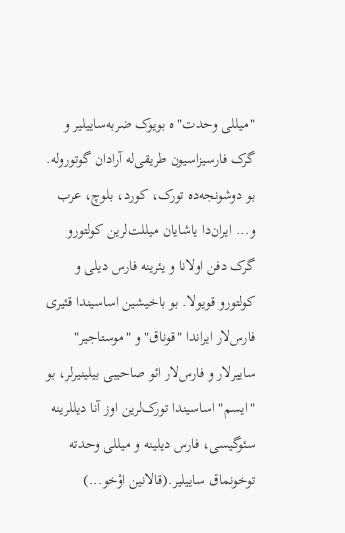"میللی وحدت"ه بویوک ضربه‌ساییلیر و گرک فارسیزاسیون طریقی‌له آرادان گوتوروله. بو دوشونجه‌ده تورک، کورد، بلوچ، عرب و... ایران‌دا یاشایان میللت‌لرین کولتورو گرک دفن اولانا و یئرینه فارس دیلی و کولتورو قویولا. بو باخیشین اساسیندا قئیری فارس‌لار ایراندا "قوناق" و "موستاجیر" ساییرلار و فارس‌لار ائو صاحیبی بیلینیرلر، بو "ایسم" اساسیندا تورک‌لرین اوز آنا دیللرینه سئوگیسی، فارس دیلینه و میللی وحدته توخونماق ساییلیر.(قالانین اوْخو...)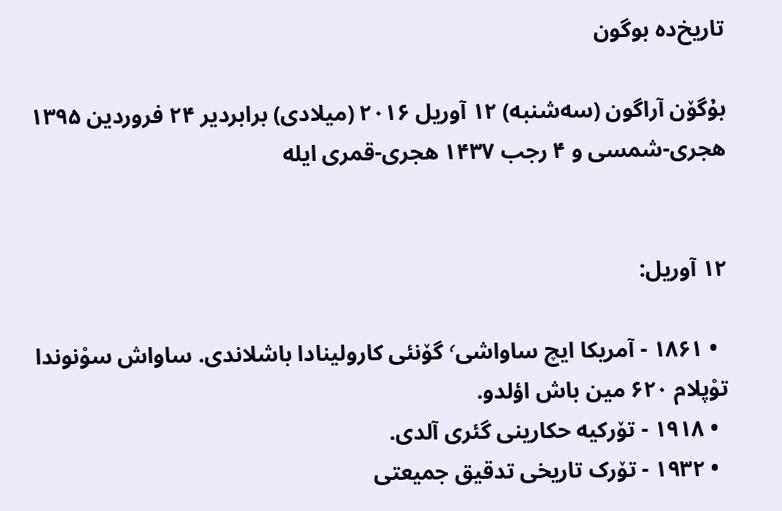تاریخ‌ده بوگون

بۇگۆن آراگون (سه‌شنبه) ۱۲ آوریل ۲۰۱۶ (میلادی) برابردیر ۲۴ فروردین ۱۳۹۵ هجری-شمسی و ۴ رجب ۱۴۳۷ هجری-قمری ایله


۱۲ آوریل:

  • ۱۸۶۱ - آمریکا ایچ ساواشی٬ گۆنئی کارولینادا باشلاندی. ساواش سوْنوندا توْپلام ۶۲۰ مین باش اؤلدو.
  • ۱۹۱۸ - تۆرکیه حکارینی گئری آلدی.
  • ۱۹۳۲ - تۆرک تاریخی تدقیق جمیعتی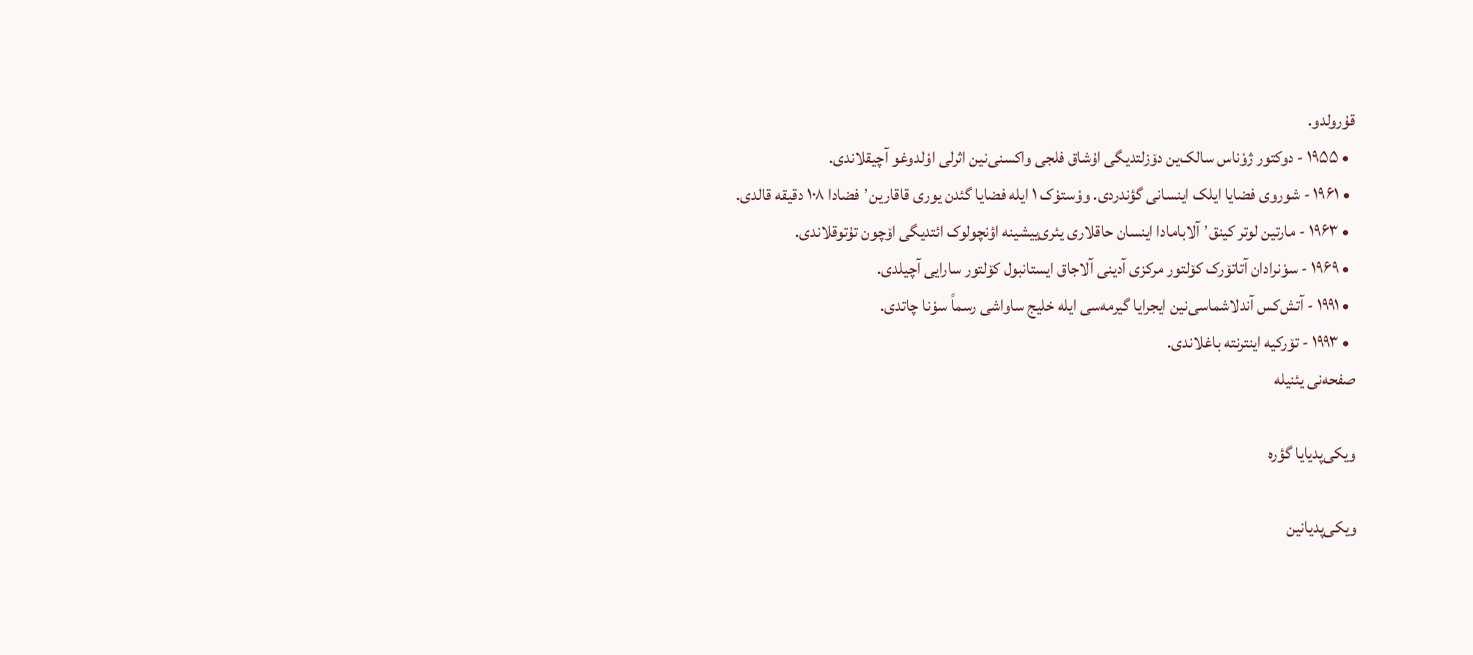قۇرولدو.
  • ۱۹۵۵ - دوکتور ژوْناس سالک‌ین دۆزلتدیگی اۇشاق فلجی واکسنی‌نین اثرلی اوْلدوغو آچیقلاندی.
  • ۱۹۶۱ - شوروی فضایا ایلک اینسانی گؤندردی. ووْستوْک ۱ ایله فضایا گئدن یوری قاقارین٬ فضادا ۱۰۸ دقیقه قالدی.
  • ۱۹۶۳ - مارتین لوتر کینق٬ آلابامادا اینسان حاقلاری یئری‌ییشینه اؤنچولوک ائتدیگی اۆچون تۇتوقلاندی.
  • ۱۹۶۹ - سوْنرادان آتاتۆرک کۆلتور مرکزی آدینی آلاجاق ایستانبول کۆلتور سارایی آچیلدی.
  • ۱۹۹۱ - آتش‌کس آندلاشماسی‌نین ایجرایا گیرمه‌سی ایله خلیج ساواشی رسماً سوْنا چاتدی.
  • ۱۹۹۳ - تۆرکیه اینترنته باغلاندی.
صفحه‌نی یئنیله

ویکی‌پدیایا گؤره

ویکی‌پدیانین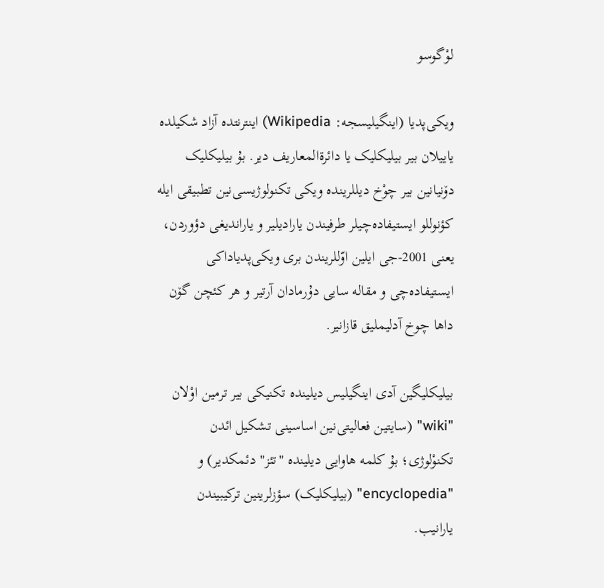لوْگوسو

ویکی‌پدیا (اینگیلیسجه: Wikipedia) اینترنتده آزاد شکیلده یاییلان بیر بیلیکلیک یا دائرة‌المعاریف دیر. بۇ بیلیکلیک دۆنیانین بیر چوْخ دیللرینده ویکی تکنولوژیسی‌نین تطبیقی ایله کؤنوللو ایستیفاده‌چیلر طرفیندن یارادیلیر و یاراندیغی دؤوردن، یعنی 2001-جی ایلین اوّللریندن بری ویکی‌پدیاداکی ایستیفاده‌چی و مقاله سایی دۇرمادان آرتیر و هر کئچن گۆن داها چوخ آدلیملیق قازانیر.

بیلیکلیگین آدی اینگیلیس دیلینده تکنیکی بیر ترمین اوْلان "wiki" (سایتین فعالیتی‌نین اساسینی تشکیل ائدن تکنوْلوژی؛ بۇ کلمه هاوایی دیلینده "تئز" دئمکدیر) و "encyclopedia" (بیلیکلیک) سؤزلرینین ترکیبیندن یارانیب.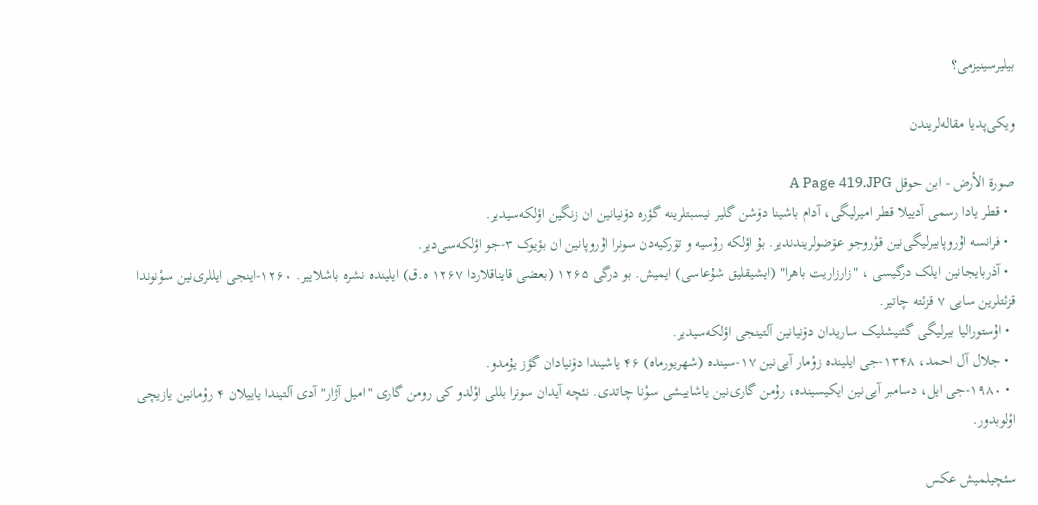بیلیرسینیزمی؟

ویکی‌پديا مقاله‌لریندن

صورة الأرض - ابن حوقل A Page 419.JPG
  • قطر یادا رسمی آدییلا قطر امیرلیگی، آدام باشینا دۆشن گلیر نیسبتلرینه گؤره دۆنیانین ان زنگین اؤلکه‌سیدیر.
  • فرانسه اۇروپابیرلیگی‌نین قوْروجو عۆضولریندندیر. بۇ اؤلکه رۇسیه و تۆرکیه‌دن سونرا اۇروپانین ان بؤیوک ۳-جو اؤلکه‌سی‌دیر.
  • آذربایجانین ایلک درگیسی ، "زارزاریت باهرا" (ایشیقلیق شۇعاسی) ایمیش. بو درگی ۱۲۶۵ (بعضی قایناقلاردا ۱۲۶۷ ه.ق) ایلینده نشره باشلاییر. ۱۲۶۰-اینجی ایللری‌نین سوْنوندا قزئتلرین سایی ۷ قزئته چاتیر.
  • اۇستورالیا بیرلیگی گئنیشلیک ساریدان دۆنیانین آلتینجی اؤلکه‌سیدیر.
  • جلال آل احمد، ۱۳۴۸-جی ایلینده زوْمار آیی‌نین ۱۷-سینده (شهریورماه) ۴۶ یاشیندا دۆنیادان گؤز یۇمدو.
  • ۱۹۸۰-جی ایل، دسامبر آیی‌نین ایکیسینده، رۇمن گاری‌نین یاشاییشی سوْنا چاتدی. نئچه آیدان سونرا بللی اوْلدو کی رومن گاری "امیل آژار" آدی آلتیندا یاییلان ۴ روْمانین یازیچی اوْلوبدور.

سئچیلمیش عکس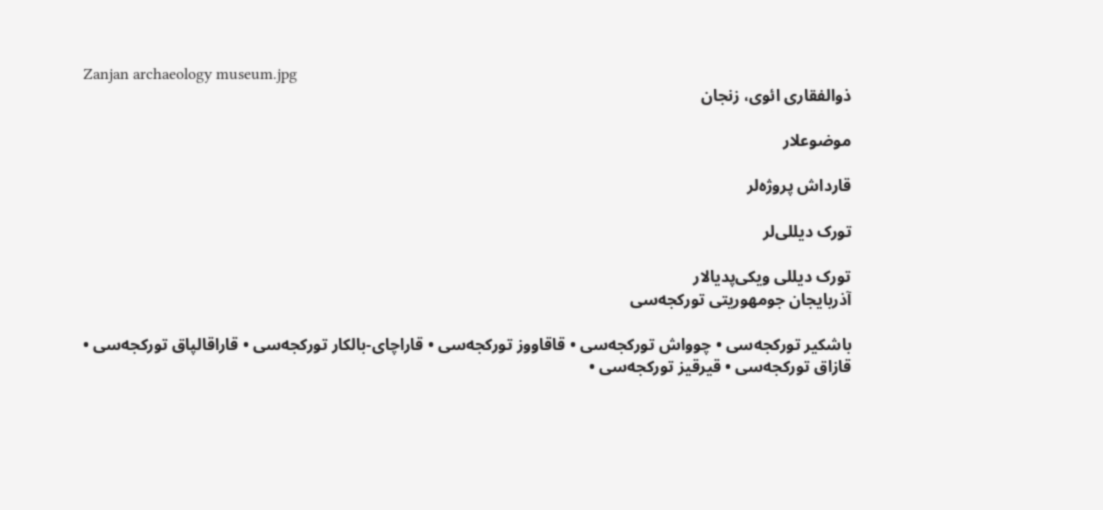Zanjan archaeology museum.jpg
ذوالفقاری ائوی، زنجان

موضوعلار

قارداش پروژه‌لر

تورک دیللی‌لر

تورک دیللی ویکی‌پدیالار
آذربایجان جومهوریتی تورکجه‌سی

باشکیر تورکجه‌سی • چوواش تورکجه‌سی • قاقاووز تورکجه‌سی • قاراچای-بالکار تورکجه‌سی • قاراقالپاق تورکجه‌سی • قازاق تورکجه‌سی • قیرقیز تورکجه‌سی •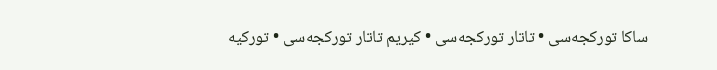ساکا تورکجه‌سی • تاتار تورکجه‌سی • کیریم تاتار تورکجه‌سی • تورکیه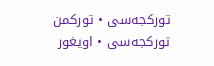تورکجه‌سی • تورکمن تورکجه‌سی • اویغور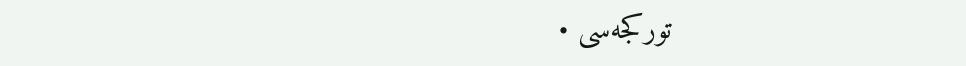تورکجه‌سی •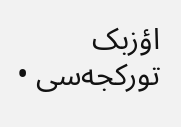اؤزبک تورکجه‌سی •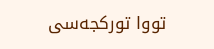تووا تورکجه‌سی